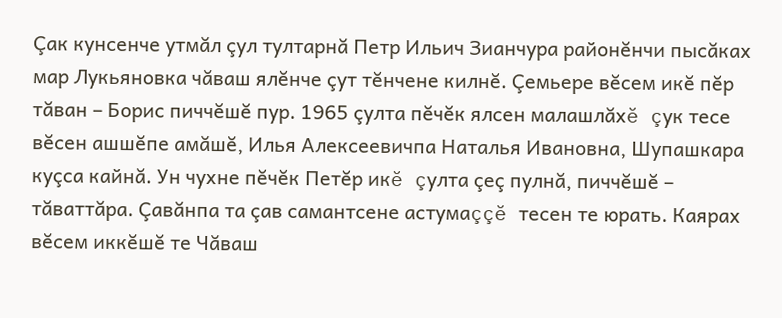Çак кунсенче утмăл çул тултарнă Петр Ильич Зианчура районĕнчи пысăках мар Лукьяновка чăваш ялĕнче çут тĕнчене килнĕ. Çемьере вĕсем икĕ пĕр тăван – Борис пиччĕшĕ пур. 1965 çулта пĕчĕк ялсен малашлăхĕ çук тесе вĕсен ашшĕпе амăшĕ, Илья Алексеевичпа Наталья Ивановна, Шупашкара куçса кайнă. Ун чухне пĕчĕк Петĕр икĕ çулта çеç пулнă, пиччĕшĕ – тăваттăра. Çавăнпа та çав самантсене астумаççĕ тесен те юрать. Каярах вĕсем иккĕшĕ те Чăваш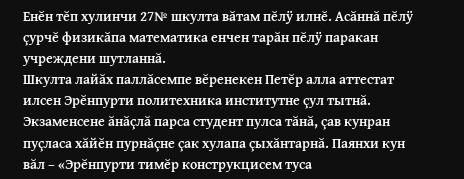Енĕн тĕп хулинчи 27№ шкулта вăтам пĕлÿ илнĕ. Асăннă пĕлÿ çурчĕ физикăпа математика енчен тарăн пĕлÿ паракан учреждени шутланнă.
Шкулта лайăх паллăсемпе вĕренекен Петĕр алла аттестат илсен Эрĕнпурти политехника институтне çул тытнă. Экзаменсене ăнăçлă парса студент пулса тăнă, çав кунран пуçласа хăйĕн пурнăçне çак хулапа çыхăнтарнă. Паянхи кун вăл – «Эрĕнпурти тимĕр конструкцисем туса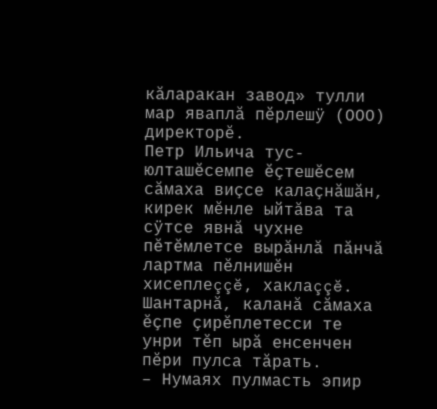кăларакан завод» тулли мар яваплă пĕрлешÿ (ООО) директорĕ.
Петр Ильича тус-юлташĕсемпе ĕçтешĕсем сăмаха виçсе калаçнăшăн, кирек мĕнле ыйтăва та сÿтсе явнă чухне пĕтĕмлетсе вырăнлă пăнчă лартма пĕлнишĕн хисеплеççĕ, хаклаççĕ. Шантарнă, каланă сăмаха ĕçпе çирĕплетесси те унри тĕп ырă енсенчен пĕри пулса тăрать.
– Нумаях пулмасть эпир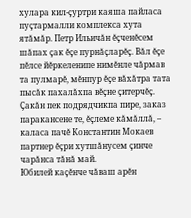хулара кил-çуртри каяша пайласа пуçтармалли комплекса хута ятăмăр. Петр Ильичăн ĕçченĕсем шăпах çак ĕçе пурнăçларĕç. Вăл ĕçе пĕлсе йĕркеленипе нимĕнле чăрмав та пулмарĕ, мĕнпур ĕçе вăхăтра тата пысăк пахалăхпа вĕçне çитерчĕç. Çакăн пек подрядчикпа пире, заказ паракансене те, ĕçлеме кăмăллă, – каласа пачĕ Константин Мокаев партнер ĕçри хутшăнусем çинче чарăнса тăнă май.
Юбилей каçĕнче чăваш арĕн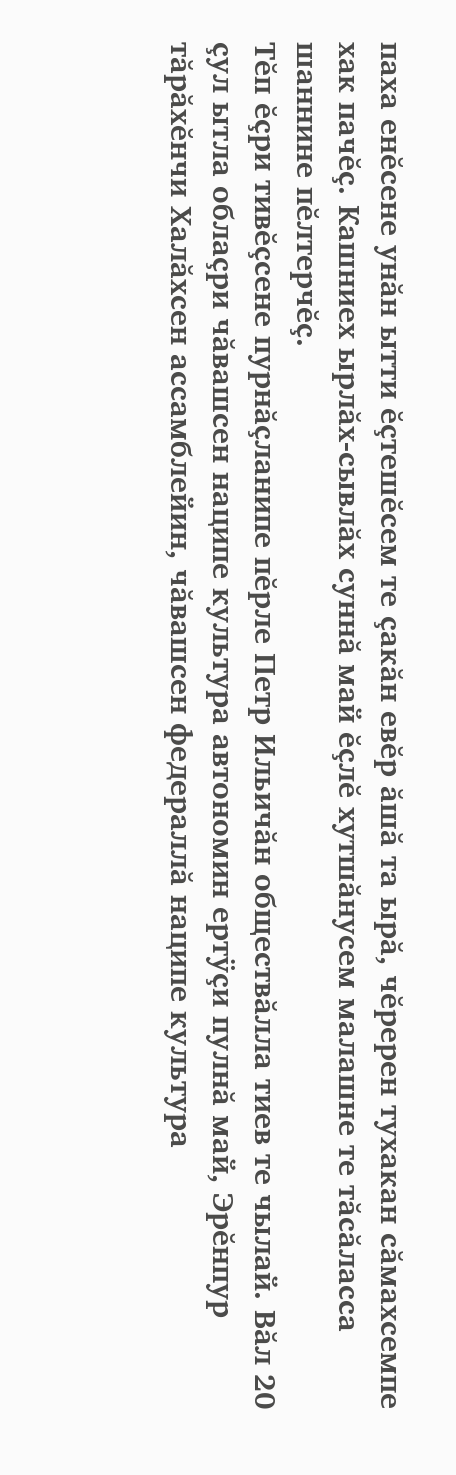паха енĕсене унăн ытти ĕçтешĕсем те çакăн евĕр ăшă та ырă, чĕререн тухакан сăмахсемпе хак пачĕç. Кашниех ырлăх-сывлăх суннă май ĕçлĕ хутшăнусем малашне те тăсăласса шаннине пĕлтерчĕç.
Тĕп ĕçри тивĕçсене пурнăçланипе пĕрле Петр Ильичăн обществăлла тиев те чылай. Вăл 20 çул ытла облаçри чăвашсен наципе культура автономин ертÿçи пулнă май, Эрĕнпур тăрăхĕнчи Халăхсен ассамблейин, чăвашсен федераллă наципе культура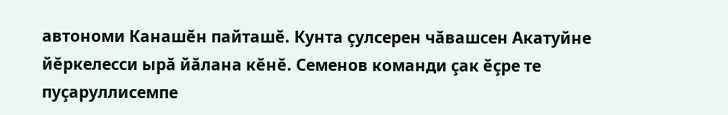автономи Канашĕн пайташĕ. Кунта çулсерен чăвашсен Акатуйне йĕркелесси ырă йăлана кĕнĕ. Семенов команди çак ĕçре те пуçаруллисемпе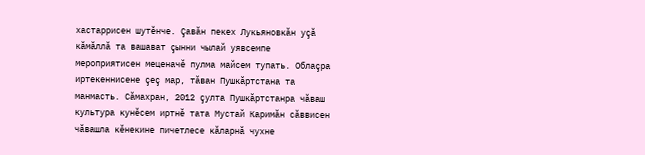хастаррисен шутĕнче. Çавăн пекех Лукьяновкăн уçă кăмăллă та вашават çынни чылай уявсемпе мероприятисен меценачĕ пулма майсем тупать. Облаçра иртекеннисене çеç мар, тăван Пушкăртстана та манмасть. Сăмахран, 2012 çулта Пушкăртстанра чăваш культура кунĕсем иртнĕ тата Мустай Каримăн сăввисен чăвашла кĕнекине пичетлесе кăларнă чухне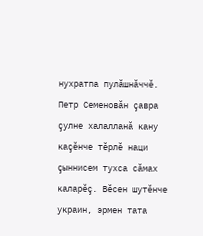нухратпа пулăшнăччĕ.
Петр Семеновăн çавра çулне халалланă кану каçĕнче тĕрлĕ наци çыннисем тухса сăмах каларĕç. Вĕсен шутĕнче украин, эрмен тата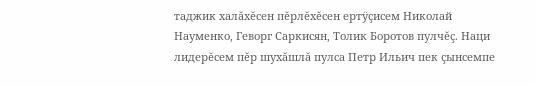таджик халăхĕсен пĕрлĕхĕсен ертÿçисем Николай Науменко, Геворг Саркисян, Толик Боротов пулчĕç. Наци лидерĕсем пĕр шухăшлă пулса Петр Ильич пек çынсемпе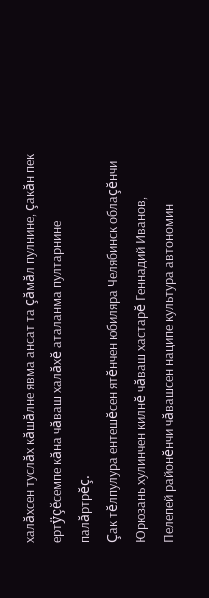халăхсен туслăх кăшăлне явма ансат та çăмăл пулнине, çакăн пек ертÿçĕсемпе кăна чăваш халăхĕ аталанма пултарнине палăртрĕç.
Çак тĕлпулура ентешĕсен ятĕнчен юбиляра Челябинск облаçĕнчи Юрюзань хулинчен килнĕ чăваш хастарĕ Геннадий Иванов, Пелепей районĕнчи чăвашсен наципе культура автономин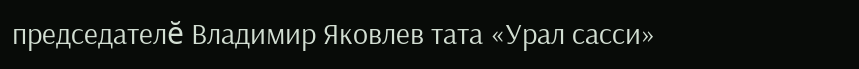председателĕ Владимир Яковлев тата «Урал сасси»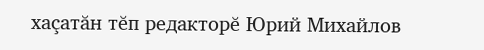хаçатăн тĕп редакторĕ Юрий Михайлов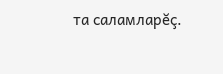та саламларĕç.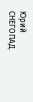Юрий СНЕГОПАД.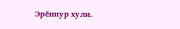Эрĕнпур хули.